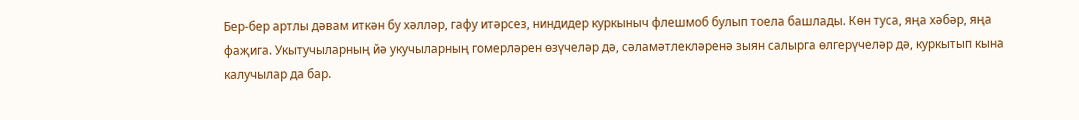Бер-бер артлы дәвам иткән бу хәлләр, гафу итәрсез, ниндидер куркыныч флешмоб булып тоела башлады. Көн туса, яңа хәбәр, яңа фаҗига. Укытучыларның йә укучыларның гомерләрен өзүчеләр дә, сәламәтлекләренә зыян салырга өлгерүчеләр дә, куркытып кына калучылар да бар.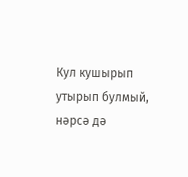Кул кушырып утырып булмый, нәрсә дә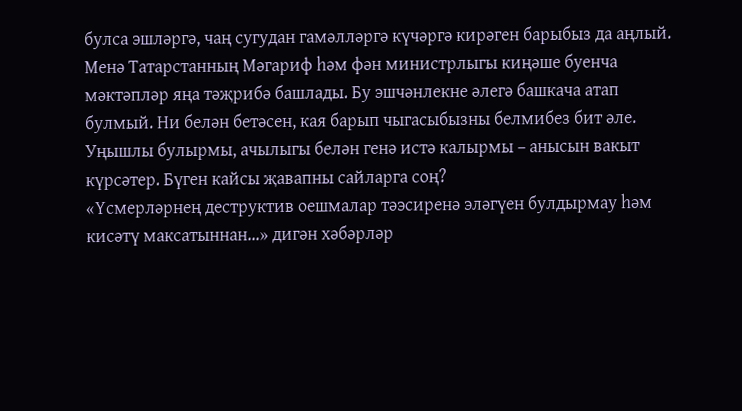булса эшләргә, чаң сугудан гамәлләргә күчәргә кирәген барыбыз да аңлый. Менә Татарстанның Мәгариф һәм фән министрлыгы киңәше буенча мәктәпләр яңа тәҗрибә башлады. Бу эшчәнлекне әлегә башкача атап булмый. Ни белән бетәсен, кая барып чыгасыбызны белмибез бит әле. Уңышлы булырмы, ачылыгы белән генә истә калырмы – анысын вакыт күрсәтер. Бүген кайсы җавапны сайларга соң?
«Үсмерләрнең деструктив оешмалар тәэсиренә эләгүен булдырмау һәм кисәтү максатыннан...» дигән хәбәрләр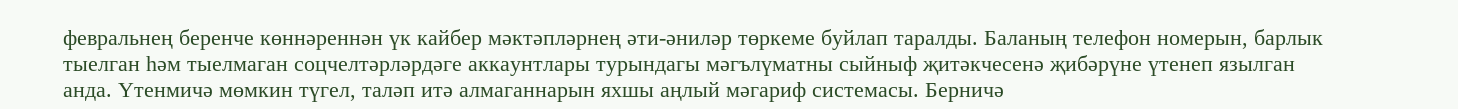февральнең беренче көннәреннән үк кайбер мәктәпләрнең әти-әниләр төркеме буйлап таралды. Баланың телефон номерын, барлык тыелган һәм тыелмаган соцчелтәрләрдәге аккаунтлары турындагы мәгълүматны сыйныф җитәкчесенә җибәрүне үтенеп язылган анда. Үтенмичә мөмкин түгел, таләп итә алмаганнарын яхшы аңлый мәгариф системасы. Берничә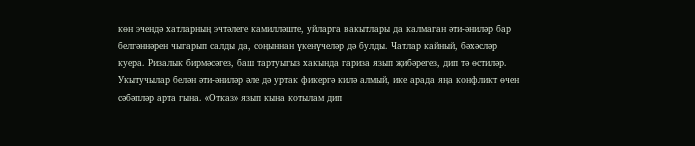көн эчендә хатларның эчтәлеге камилләште, уйларга вакытлары да калмаган әти-әниләр бар белгәннәрен чыгарып салды да, соңыннан үкенүчеләр дә булды. Чатлар кайный, бәхәсләр куера. Ризалык бирмәсәгез, баш тартуыгыз хакында гариза язып җибәрегез, дип тә өстиләр.
Укытучылар белән әти-әниләр әле дә уртак фикергә килә алмый, ике арада яңа конфликт өчен сәбәпләр арта гына. «Отказ» язып кына котылам дип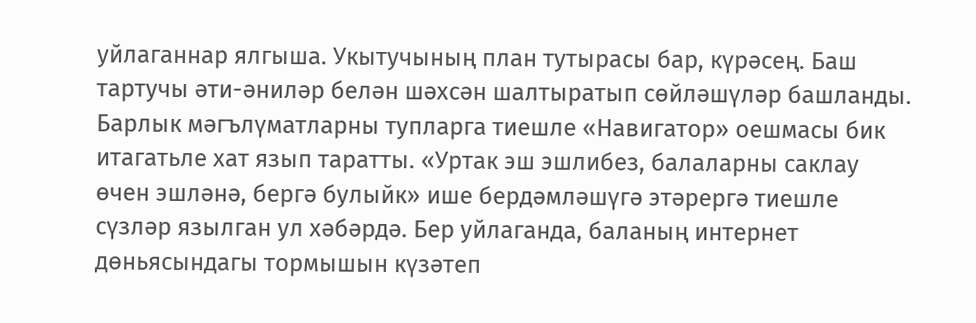уйлаганнар ялгыша. Укытучының план тутырасы бар, күрәсең. Баш тартучы әти-әниләр белән шәхсән шалтыратып сөйләшүләр башланды. Барлык мәгълүматларны тупларга тиешле «Навигатор» оешмасы бик итагатьле хат язып таратты. «Уртак эш эшлибез, балаларны саклау өчен эшләнә, бергә булыйк» ише бердәмләшүгә этәрергә тиешле сүзләр язылган ул хәбәрдә. Бер уйлаганда, баланың интернет дөньясындагы тормышын күзәтеп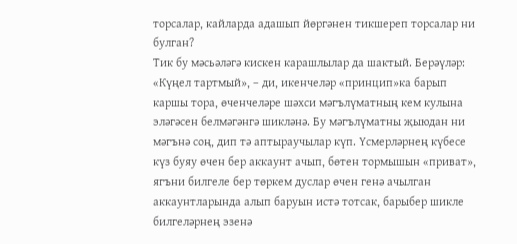торсалар, кайларда адашып йөргәнен тикшереп торсалар ни булган?
Тик бу мәсьәләгә кискен карашлылар да шактый. Берәүләр: «Күңел тартмый», – ди, икенчеләр «принцип»ка барып каршы тора, өченчеләре шәхси мәгълүматның кем кулына эләгәсен белмәгәнгә шикләнә. Бу мәгълүматны җыюдан ни мәгънә соң, дип тә аптыраучылар күп. Үсмерләрнең күбесе күз буяу өчен бер аккаунт ачып, бөтен тормышын «приват», ягъни билгеле бер төркем дуслар өчен генә ачылган аккаунтларында алып баруын истә тотсак, барыбер шикле билгеләрнең эзенә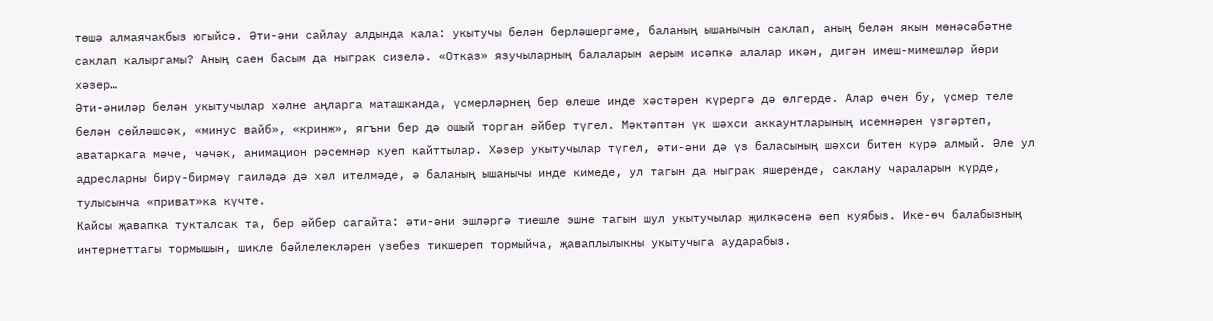төшә алмаячакбыз югыйсә. Әти-әни сайлау алдында кала: укытучы белән берләшергәме, баланың ышанычын саклап, аның белән якын мөнәсәбәтне саклап калыргамы? Аның саен басым да ныграк сизелә. «Отказ» язучыларның балаларын аерым исәпкә алалар икән, дигән имеш-мимешләр йөри хәзер…
Әти-әниләр белән укытучылар хәлне аңларга маташканда, үсмерләрнең бер өлеше инде хәстәрен күрергә дә өлгерде. Алар өчен бу, үсмер теле белән сөйләшсәк, «минус вайб», «кринж», ягъни бер дә ошый торган әйбер түгел. Мәктәптән үк шәхси аккаунтларының исемнәрен үзгәртеп, аватаркага мәче, чәчәк, анимацион рәсемнәр куеп кайттылар. Хәзер укытучылар түгел, әти-әни дә үз баласының шәхси битен күрә алмый. Әле ул адресларны бирү-бирмәү гаиләдә дә хәл ителмәде, ә баланың ышанычы инде кимеде, ул тагын да ныграк яшеренде, саклану чараларын күрде, тулысынча «приват»ка күчте.
Кайсы җавапка тукталсак та, бер әйбер сагайта: әти-әни эшләргә тиешле эшне тагын шул укытучылар җилкәсенә өеп куябыз. Ике-өч балабызның интернеттагы тормышын, шикле бәйлелекләрен үзебез тикшереп тормыйча, җаваплылыкны укытучыга аударабыз.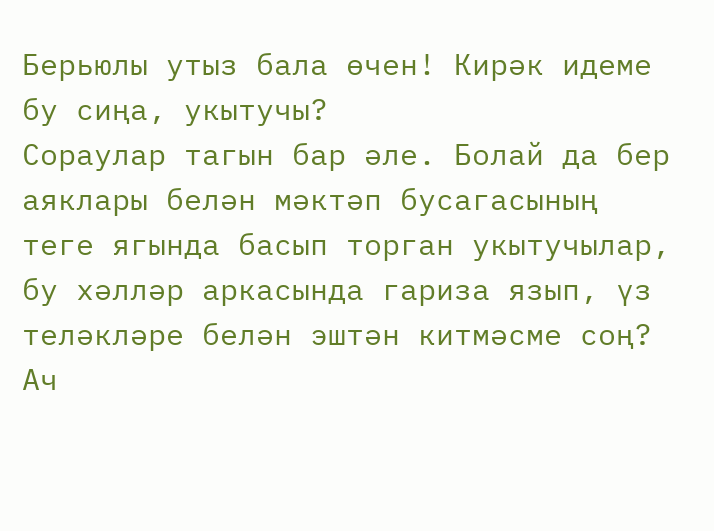Берьюлы утыз бала өчен! Кирәк идеме бу сиңа, укытучы?
Сораулар тагын бар әле. Болай да бер аяклары белән мәктәп бусагасының теге ягында басып торган укытучылар, бу хәлләр аркасында гариза язып, үз теләкләре белән эштән китмәсме соң? Ач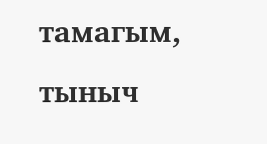тамагым, тыныч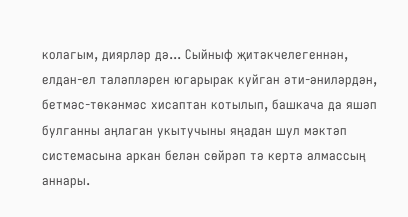колагым, диярләр дә... Сыйныф җитәкчелегеннән, елдан-ел таләпләрен югарырак куйган әти-әниләрдән, бетмәс-төкәнмәс хисаптан котылып, башкача да яшәп булганны аңлаган укытучыны яңадан шул мәктәп системасына аркан белән сөйрәп тә кертә алмассың аннары.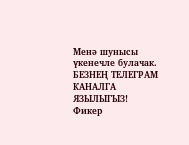Менә шунысы үкенечле булачак.
БЕЗНЕҢ ТЕЛЕГРАМ КАНАЛГА ЯЗЫЛЫГЫЗ!
Фикер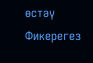өстәү
Фикерегез